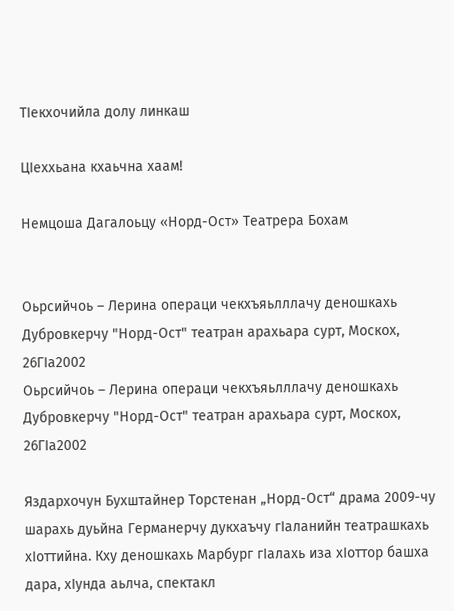ТIекхочийла долу линкаш

ЦIеххьана кхаьчна хаам!

Немцоша Дагалоьцу «Норд-Ост» Театрера Бохам


Оьрсийчоь – Лерина операци чекхъяьлллачу деношкахь Дубровкерчу "Норд-Ост" театран арахьара сурт, Mоскох, 26ГIа2002
Оьрсийчоь – Лерина операци чекхъяьлллачу деношкахь Дубровкерчу "Норд-Ост" театран арахьара сурт, Mоскох, 26ГIа2002

Яздархочун Бухштайнер Торстенан „Норд-Ост“ драма 2009-чу шарахь дуьйна Германерчу дукхаъчу гIаланийн театрашкахь хIоттийна. Кху деношкахь Марбург гIалахь иза хIоттор башха дара, хIунда аьлча, спектакл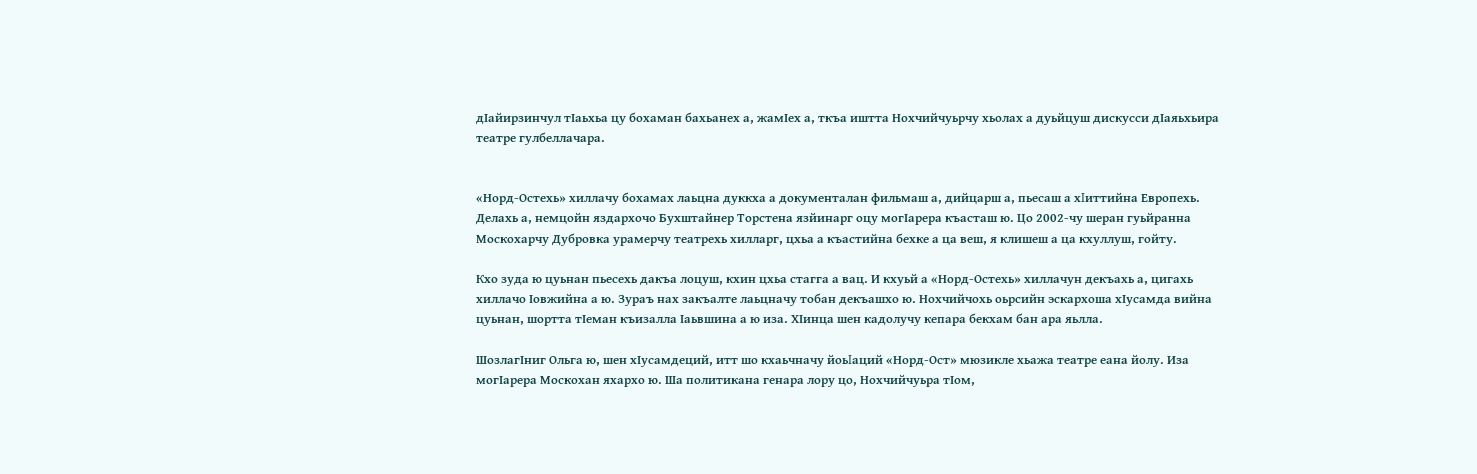дIайирзинчул тIаьхьа цу бохаман бахьанех а, жамIех а, ткъа иштта Нохчийчуьрчу хьолах а дуьйцуш дискусси дIаяьхьира театре гулбеллачара.


«Норд-Остехь» хиллачу бохамах лаьцна дуккха а документалан фильмаш а, дийцарш а, пьесаш а хΙиттийна Европехь. Делахь а, немцойн яздархочо Бухштайнер Торстена язйинарг оцу могIарера къасташ ю. Цо 2002-чу шеран гуьйранна Москохарчу Дубровка урамерчу театрехь хилларг, цхьа а къастийна бехке а ца веш, я клишеш а ца кхуллуш, гойту.

Кхо зуда ю цуьнан пьесехь дакъа лоцуш, кхин цхьа стагга а вац. И кхуьй а «Норд-Остехь» хиллачун декъахь а, цигахь хиллачо Iовжийна а ю. Зураъ нах закъалте лаьцначу тобан декъашхо ю. Нохчийчохь оьрсийн эскархоша хIусамда вийна цуьнан, шортта тIеман къизалла Iаьвшина а ю иза. ХIинца шен кадолучу кепара бекхам бан ара яьлла.

ШозлагIниг Ольга ю, шен хIусамдеций, итт шо кхаьчначу йоьΙаций «Норд-Ост» мюзикле хьажа театре еана йолу. Иза могIарера Москохан яхархо ю. Ша политикана генара лору цо, Нохчийчуьра тIом,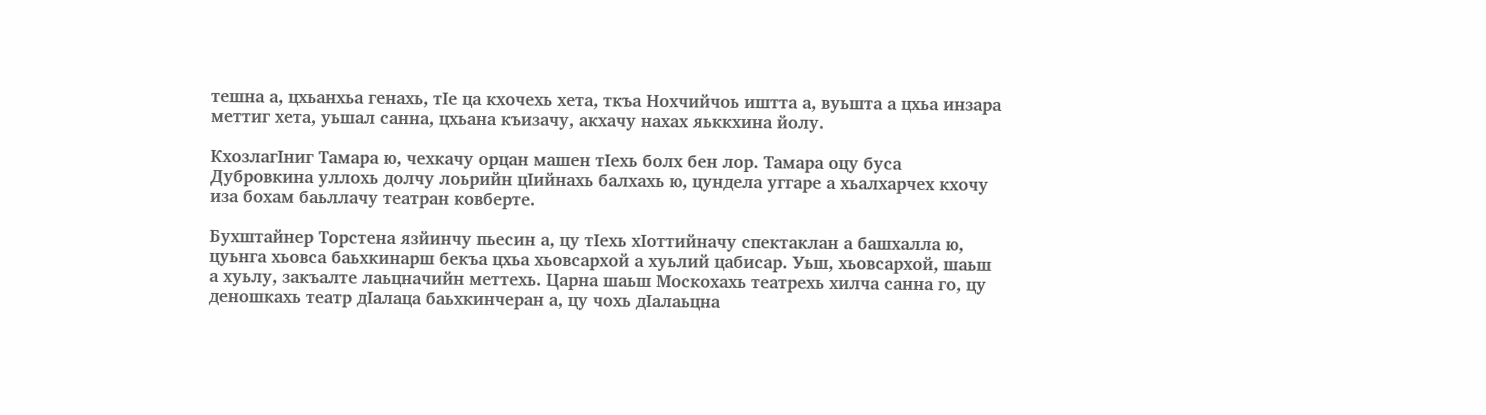тешна а, цхьанхьа генахь, тIе ца кхочехь хета, ткъа Нохчийчоь иштта а, вуьшта а цхьа инзара меттиг хета, уьшал санна, цхьана къизачу, акхачу нахах яьккхина йолу.

КхозлагIниг Тамара ю, чехкачу орцан машен тIехь болх бен лор. Тамара оцу буса Дубровкина уллохь долчу лоьрийн цIийнахь балхахь ю, цундела уггаре а хьалхарчех кхочу иза бохам баьллачу театран ковберте.

Бухштайнер Торстена язйинчу пьесин а, цу тIехь хIоттийначу спектаклан а башхалла ю, цуьнга хьовса баьхкинарш бекъа цхьа хьовсархой а хуьлий цабисар. Уьш, хьовсархой, шаьш а хуьлу, закъалте лаьцначийн меттехь. Царна шаьш Москохахь театрехь хилча санна го, цу деношкахь театр дIалаца баьхкинчеран а, цу чохь дIалаьцна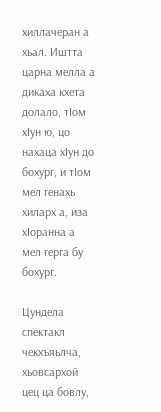хиллачеран а хьал. Иштта царна мелла а дикаха кхета долало, тIом хIун ю, цо нахаца хIун до бохург, и тIом мел генахь хиларх а, иза хIоранна а мел герга бу бохург.

Цундела спектакл чекхъяьлча, хьовсархой цец ца бовлу,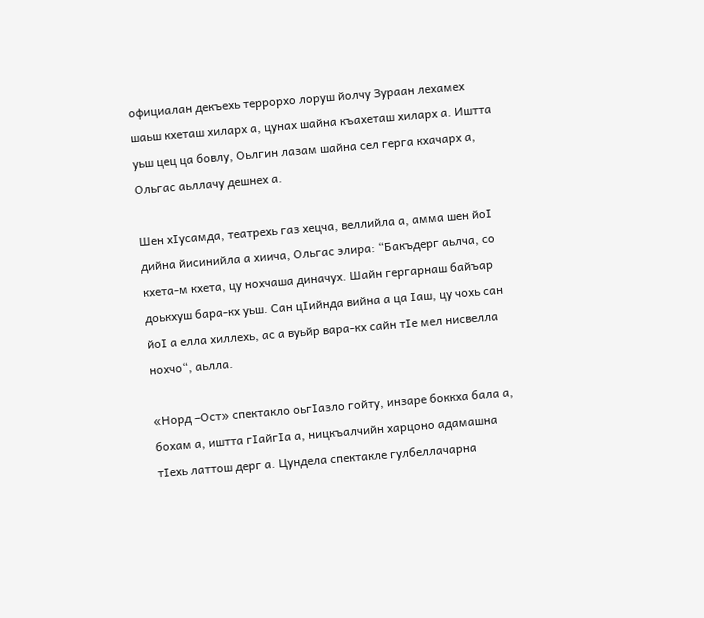официалан декъехь террорхо лоруш йолчу Зураан лехамех шаьш кхеташ хиларх а, цунах шайна къахеташ хиларх а. Иштта уьш цец ца бовлу, Оьлгин лазам шайна сел герга кхачарх а, Ольгас аьллачу дешнех а.

Шен хIусамда, театрехь газ хецча, веллийла а, амма шен йоI дийна йисинийла а хиича, Ольгас элира: “Бакъдерг аьлча, со кхета-м кхета, цу нохчаша диначух. Шайн гергарнаш байъар доькхуш бара-кх уьш. Сан цIийнда вийна а ца Iаш, цу чохь сан йоI а елла хиллехь, ас а вуьйр вара-кх сайн тIе мел нисвелла нохчо“, аьлла.

«Норд –Ост» спектакло оьгIазло гойту, инзаре боккха бала а, бохам а, иштта гIайгIа а, ницкъалчийн харцоно адамашна тIехь латтош дерг а. Цундела спектакле гулбеллачарна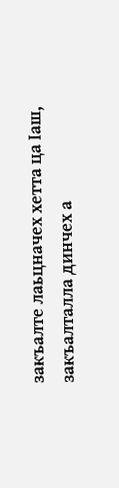закъалте лаьцначех хетта ца Iаш, закъалталла динчех а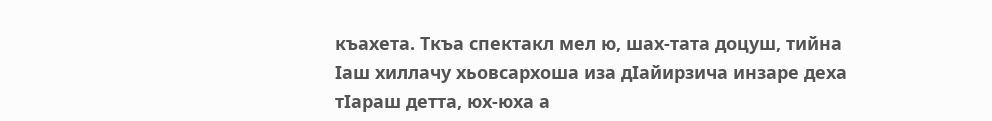къахета. Ткъа спектакл мел ю, шах-тата доцуш, тийна Iаш хиллачу хьовсархоша иза дIайирзича инзаре деха тIараш детта, юх-юха а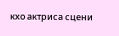кхо актриса сцени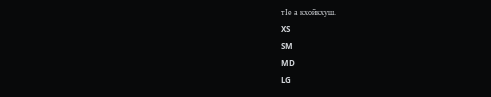тIе а кхойкхуш.
XS
SM
MD
LG